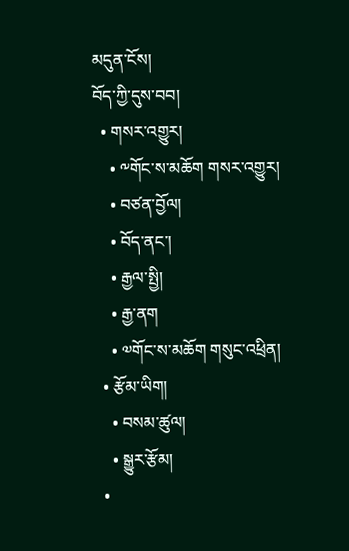མདུན་ངོས།
བོད་ཀྱི་དུས་བབ།
  • གསར་འགྱུར།
    • ༸གོང་ས་མཆོག གསར་འགྱུར།
    • བཙན་བྱོལ།
    • བོད་ནང་།
    • རྒྱལ་སྤྱི།
    • རྒྱ་ནག
    • ༧གོང་ས་མཆོག གསུང་འཕྲིན།
  • རྩོམ་ཡིག།
    • བསམ་ཚུལ།
    • སྒྱུར་རྩོམ།
  •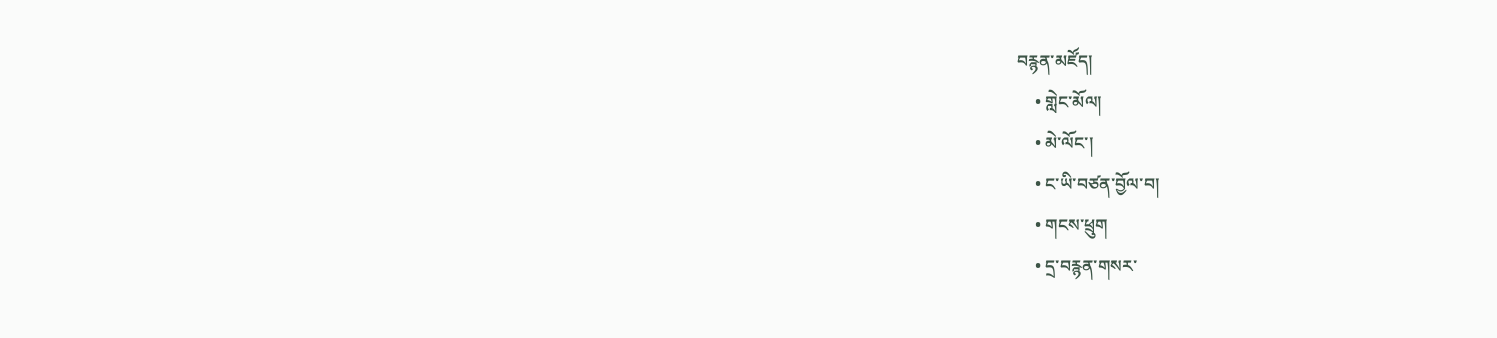བརྙན་མཛོད།
    • གླེང་མོལ།
    • མེ་ལོང་།
    • ང་ཡི་བཙན་བྱོལ་བ།
    • གངས་ཕྲུག
    • དྲ་བརྙན་གསར་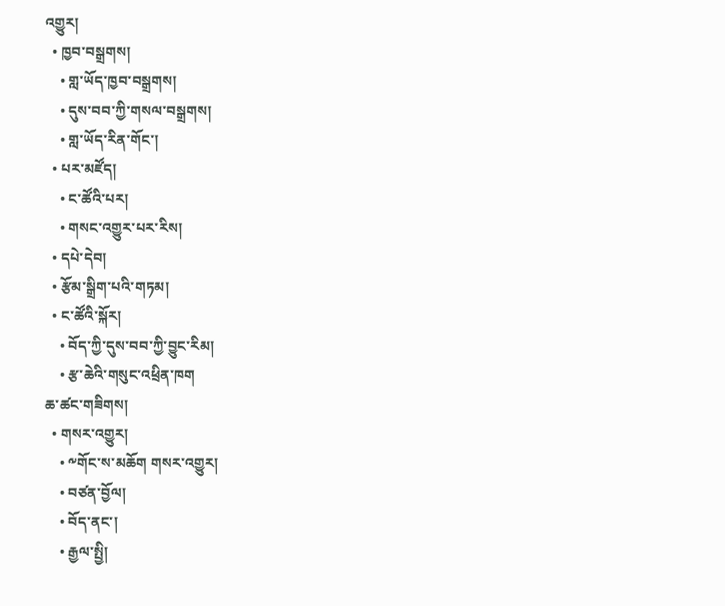འགྱུར།
  • ཁྱབ་བསྒྲགས།
    • གླ་ཡོད་ཁྱབ་བསྒྲགས།
    • དུས་བབ་ཀྱི་གསལ་བསྒྲགས།
    • གླ་ཡོད་རིན་གོང་།
  • པར་མཛོད།
    • ང་ཚོའི་པར།
    • གསང་འགྱུར་པར་རིས།
  • དཔེ་དེབ།
  • རྩོམ་སྒྲིག་པའི་གཏམ།
  • ང་ཚོའི་སྐོར།
    • བོད་ཀྱི་དུས་བབ་ཀྱི་བྱུང་རིམ།
    • རྩ་ཆེའི་གསུང་འཕྲིན་ཁག
ཆ་ཚང་གཟིགས།
  • གསར་འགྱུར།
    • ༸གོང་ས་མཆོག གསར་འགྱུར།
    • བཙན་བྱོལ།
    • བོད་ནང་།
    • རྒྱལ་སྤྱི།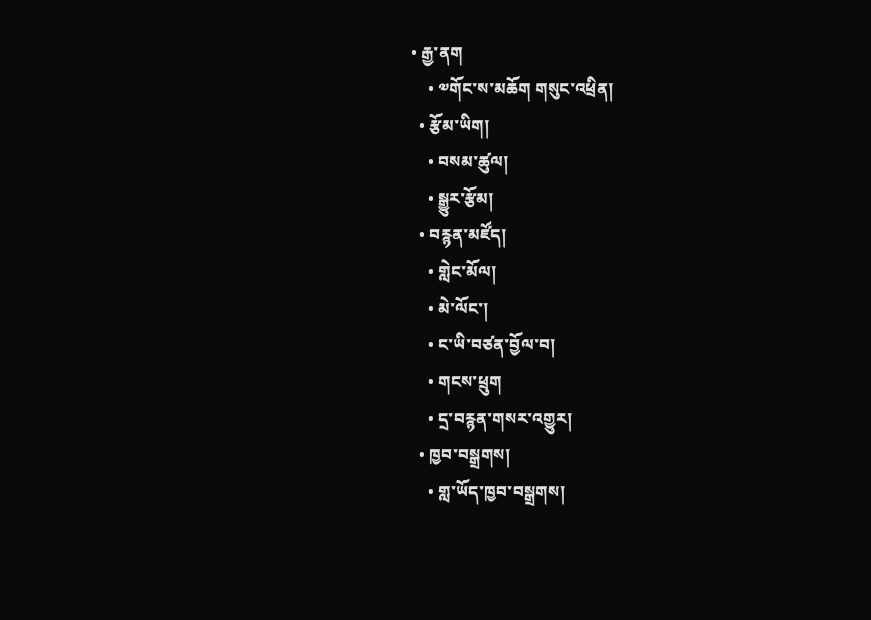• རྒྱ་ནག
    • ༧གོང་ས་མཆོག གསུང་འཕྲིན།
  • རྩོམ་ཡིག།
    • བསམ་ཚུལ།
    • སྒྱུར་རྩོམ།
  • བརྙན་མཛོད།
    • གླེང་མོལ།
    • མེ་ལོང་།
    • ང་ཡི་བཙན་བྱོལ་བ།
    • གངས་ཕྲུག
    • དྲ་བརྙན་གསར་འགྱུར།
  • ཁྱབ་བསྒྲགས།
    • གླ་ཡོད་ཁྱབ་བསྒྲགས།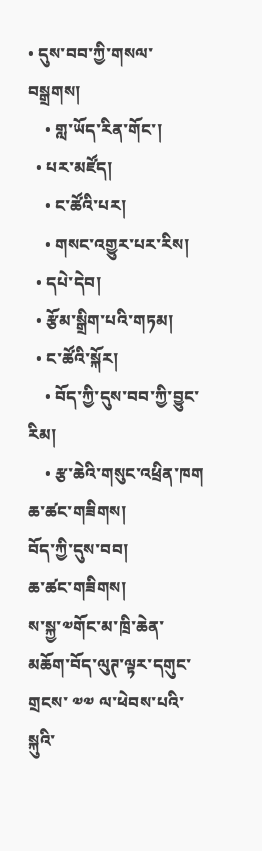• དུས་བབ་ཀྱི་གསལ་བསྒྲགས།
    • གླ་ཡོད་རིན་གོང་།
  • པར་མཛོད།
    • ང་ཚོའི་པར།
    • གསང་འགྱུར་པར་རིས།
  • དཔེ་དེབ།
  • རྩོམ་སྒྲིག་པའི་གཏམ།
  • ང་ཚོའི་སྐོར།
    • བོད་ཀྱི་དུས་བབ་ཀྱི་བྱུང་རིམ།
    • རྩ་ཆེའི་གསུང་འཕྲིན་ཁག
ཆ་ཚང་གཟིགས།
བོད་ཀྱི་དུས་བབ།
ཆ་ཚང་གཟིགས།
ས་སྐྱ་༧གོང་མ་ཁྲི་ཆེན་མཆོག་བོད་ལུཊ་ལྟར་དགུང་གྲངས་ ༧༧ ལ་ཕེབས་པའི་སྐུའི་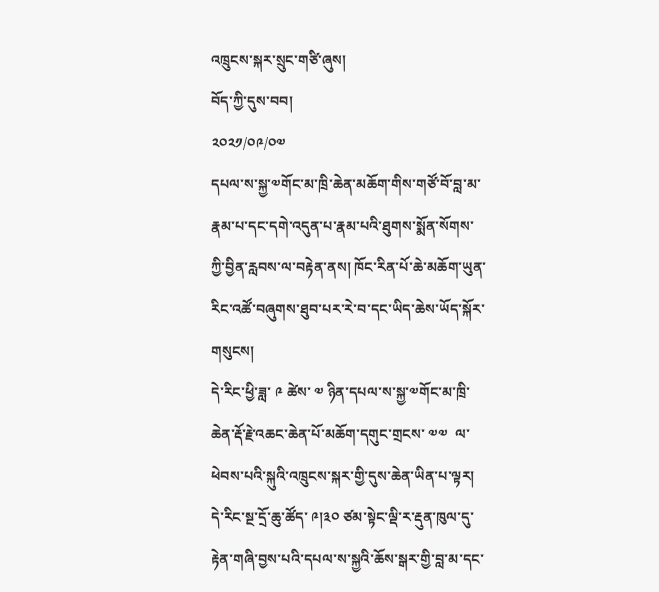འཁྲུངས་སྐར་སྲུང་གཙི་ཞུས།
བོད་ཀྱི་དུས་བབ།
༢༠༢༡/༠༩/༠༧
དཔལ་ས་སྐྱ་༧གོང་མ་ཁྲི་ཆེན་མཆོག་གིས་གཙོ་བོ་བླ་མ་རྣམ་པ་དང་དགེ་འདུན་པ་རྣམ་པའི་ཐུགས་སྨོན་སོགས་ཀྱི་བྱིན་རླབས་ལ་བརྟེན་ནས། ཁོང་རིན་པོ་ཆེ་མཆོག་ཡུན་རིང་འཚོ་བཞུགས་ཐུབ་པར་རེ་བ་དང་ཡིད་ཆེས་ཡོད་སྐོར་གསུངས།
དེ་རིང་ཕྱི་ཟླ་ ༩ ཚེས་ ༧ ཉིན་དཔལ་ས་སྐྱ་༧གོང་མ་ཁྲི་ཆེན་རྡོ་རྗེ་འཆང་ཆེན་པོ་མཆོག་དགུང་གྲངས་ ༧༧  ལ་ཕེབས་པའི་སྐུའི་འཁྲུངས་སྐར་གྱི་དུས་ཆེན་ཡིན་པ་ལྟར། དེ་རིང་སྔ་དྲོ་ཆུ་ཚོད་ ༩།༣༠ ཙམ་སྟེང་ལྡི་ར་རྡུན་ཁུལ་དུ་རྟེན་གཞི་བྱས་པའི་དཔལ་ས་སྐྱའི་ཆོས་སྒར་གྱི་བླ་མ་དང་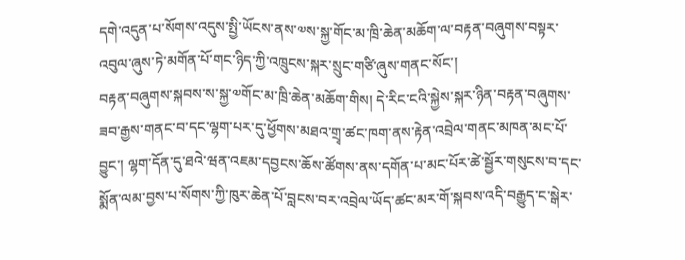དགེ་འདུན་པ་སོགས་འདུས་སྤྱི་ཡོངས་ནས་༧ས་སྐྱ་གོང་མ་ཁྲི་ཆེན་མཆོག་ལ་བརྟན་བཞུགས་བསྟར་འབུལ་ཞུས་ཏེ་མགོན་པོ་གང་ཉིད་ཀྱི་འཁྲུངས་སྐར་སྲུང་གཙི་ཞུས་གནང་སོང་།
བརྟན་བཞུགས་སྐབས་ས་སྐྱ་༧གོང་མ་ཁྲི་ཆེན་མཆོག་གིས། དེ་རིང་ངའི་སྐྱེས་སྐར་ཉིན་བརྟན་བཞུགས་ཟབ་རྒྱས་གནང་བ་དང་ལྷག་པར་དུ་ཕྱོགས་མཐའ་གྲྭ་ཚང་ཁག་ནས་རྟེན་འབྲེལ་གནང་མཁན་མང་པོ་བྱུང་། ལྷག་དོན་དུ་ཐའེ་ཝན་འཇམ་དབྱངས་ཆོས་ཚོགས་ནས་དགོན་པ་མང་པོར་ཚེ་སྦྱོར་གསུངས་བ་དང་སྨོན་ལམ་བྱས་པ་སོགས་ཀྱི་ཁུར་ཆེན་པོ་བླངས་བར་འབྲེལ་ཡོད་ཚང་མར་གོ་སྐབས་འདི་བརྒྱུད་ང་སྒེར་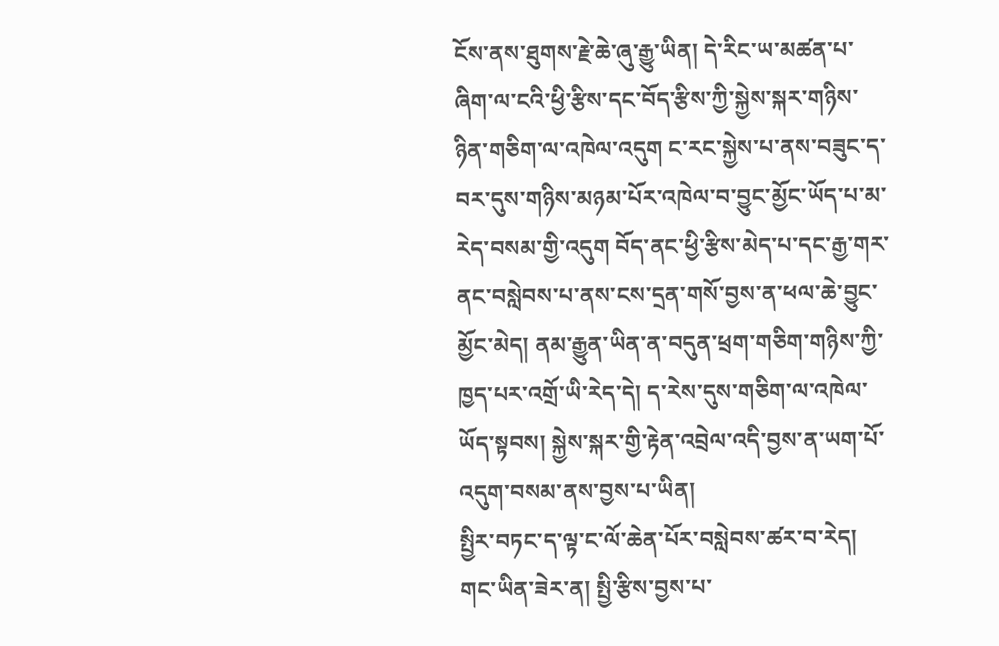ངོས་ནས་ཐུགས་རྗེ་ཆེ་ཞུ་རྒྱུ་ཡིན། དེ་རིང་ཡ་མཚན་པ་ཞིག་ལ་ངའི་ཕྱི་རྩིས་དང་བོད་རྩིས་ཀྱི་སྐྱེས་སྐར་གཉིས་ཉིན་གཅིག་ལ་འཁེལ་འདུག ང་རང་སྐྱེས་པ་ནས་བཟུང་ད་བར་དུས་གཉིས་མཉམ་པོར་འཁེལ་བ་བྱུང་མྱོང་ཡོད་པ་མ་རེད་བསམ་གྱི་འདུག བོད་ནང་ཕྱི་རྩིས་མེད་པ་དང་རྒྱ་གར་ནང་བསླེབས་པ་ནས་ངས་དྲན་གསོ་བྱས་ན་ཕལ་ཆེ་བྱུང་མྱོང་མེད། ནམ་རྒྱུན་ཡིན་ན་བདུན་ཕྲག་གཅིག་གཉིས་ཀྱི་ཁྱད་པར་འགྲོ་ཡི་རེད་དེ། ད་རེས་དུས་གཅིག་ལ་འཁེལ་ཡོད་སྟབས། སྐྱེས་སྐར་གྱི་རྟེན་འབྲེལ་འདི་བྱས་ན་ཡག་པོ་འདུག་བསམ་ནས་བྱས་པ་ཡིན།
སྤྱིར་བཏང་ད་ལྟ་ང་ལོ་ཆེན་པོར་བསླེབས་ཚར་བ་རེད། གང་ཡིན་ཟེར་ན། སྤྱི་རྩིས་བྱས་པ་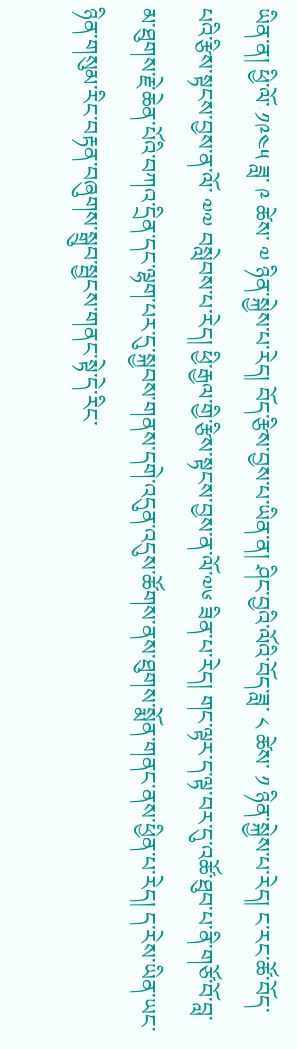ཡིན་ན། ཕྱི་ལོ་ ༡༩༤༥ ཟླ་ ༩ ཚེས་ ༧ ཉིན་སྐྱེས་པ་རེད། བོད་རྩིས་བྱས་པ་ཡིན་ན། ཤིང་བྱའི་ལོའི་བོད་ཟླ་ ༨ ཚེས་ ༡ ཉིན་སྐྱེས་པ་རེད། ང་རང་ཚོ་བོད་པའི་རྩིས་སྟངས་བྱས་ན་ལོ་ ༧༧ བསླེབས་པ་རེད། ཕྱི་རྒྱལ་གྱི་རྩིས་སྟངས་བྱས་ན་ལོ་༧༦ ཟིན་པ་རེད། གང་ལྟར་ད་ལྟ་བར་དུ་འཚོ་ཐུབ་པ་ནི་གཙོ་བོ་བླ་མ་ཐུགས་རྗེ་ཆེན་པོའི་བཀའ་དྲིན་དང་ལྷག་པར་དུ་སྐྱབས་གནས་དགེ་འདུན་འདུས་ཚོགས་ནས་ཐུགས་སྨོན་གནང་ནས་ཕྱིན་པ་རེད། ད་རེས་ཡིན་ཡང་ཉིན་གསུམ་རིང་བརྟན་བཞུགས་སྒྲུབ་སྦྱངས་གནང་སྟེ་དེ་རིང་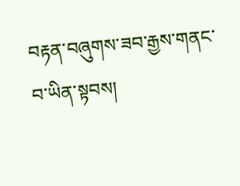བརྟན་བཞུགས་ཟབ་རྒྱས་གནང་བ་ཡིན་སྟབས།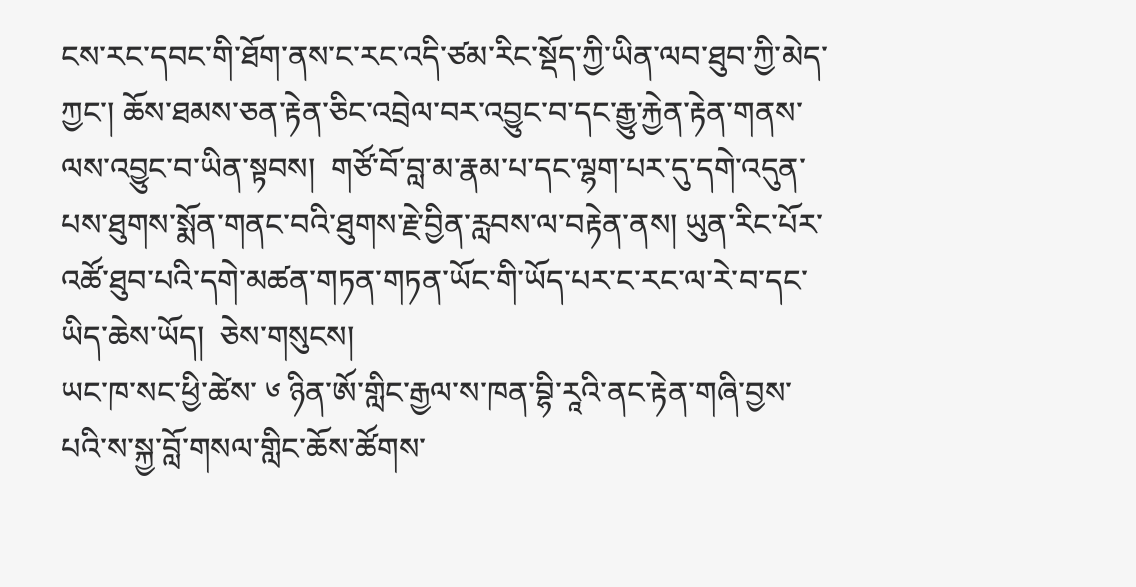ངས་རང་དབང་གི་ཐོག་ནས་ང་རང་འདི་ཙམ་རིང་སྡོད་ཀྱི་ཡིན་ལབ་ཐུབ་ཀྱི་མེད་ཀྱང་། ཆོས་ཐམས་ཅན་རྟེན་ཅིང་འབྲེལ་བར་འབྱུང་བ་དང་རྒྱུ་རྐྱེན་རྟེན་གནས་ལས་འབྱུང་བ་ཡིན་སྟབས།  གཙོ་བོ་བླ་མ་རྣམ་པ་དང་ལྷག་པར་དུ་དགེ་འདུན་པས་ཐུགས་སྨོན་གནང་བའི་ཐུགས་རྗེ་བྱིན་རླབས་ལ་བརྟེན་ནས། ཡུན་རིང་པོར་འཚོ་ཐུབ་པའི་དགེ་མཚན་གཏན་གཏན་ཡོང་གི་ཡོད་པར་ང་རང་ལ་རེ་བ་དང་ཡིད་ཆེས་ཡོད།  ཅེས་གསུངས།
ཡང་ཁ་སང་ཕྱི་ཚེས་ ༦ ཉིན་ཨོ་གླིང་རྒྱལ་ས་ཁན་བྷི་རཱའི་ནང་རྟེན་གཞི་བྱས་པའི་ས་སྐྱ་བློ་གསལ་གླིང་ཆོས་ཚོགས་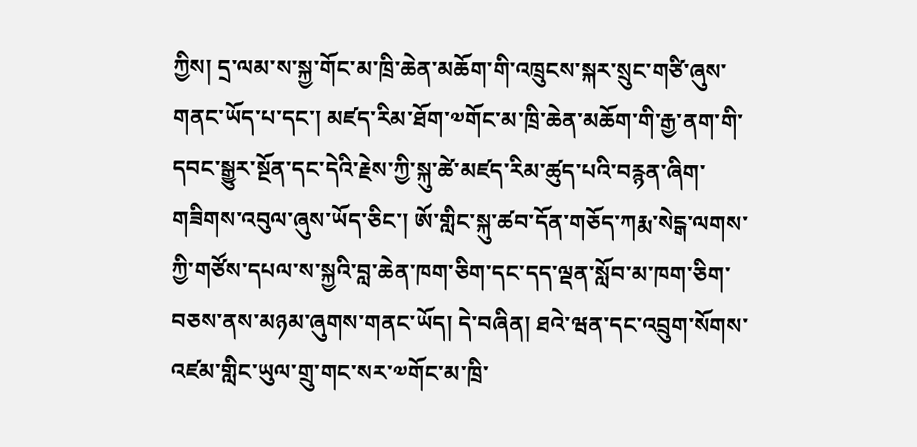ཀྱིས། དྲ་ལམ་ས་སྐྱ་གོང་མ་ཁྲི་ཆེན་མཆོག་གི་འཁྲུངས་སྐར་སྲུང་གཙི་ཞུས་གནང་ཡོད་པ་དང་། མཛད་རིམ་ཐོག་༧གོང་མ་ཁྲི་ཆེན་མཆོག་གི་རྒྱ་ནག་གི་དབང་སྒྱུར་སྔོན་དང་དེའི་རྗེས་ཀྱི་སྐུ་ཚེ་མཛད་རིམ་ཚུད་པའི་བརྙན་ཞིག་གཟིགས་འབུལ་ཞུས་ཡོད་ཅིང་། ཨོ་གླིང་སྐུ་ཚབ་དོན་གཅོད་ཀརྨ་སེངྒ་ལགས་ཀྱི་གཙོས་དཔལ་ས་སྐྱའི་བླ་ཆེན་ཁག་ཅིག་དང་དད་ལྡན་སློབ་མ་ཁག་ཅིག་བཅས་ནས་མཉམ་ཞུགས་གནང་ཡོད། དེ་བཞིན། ཐའེ་ཝན་དང་འབྲུག་སོགས་འཛམ་གླིང་ཡུལ་གྲུ་གང་སར་༧གོང་མ་ཁྲི་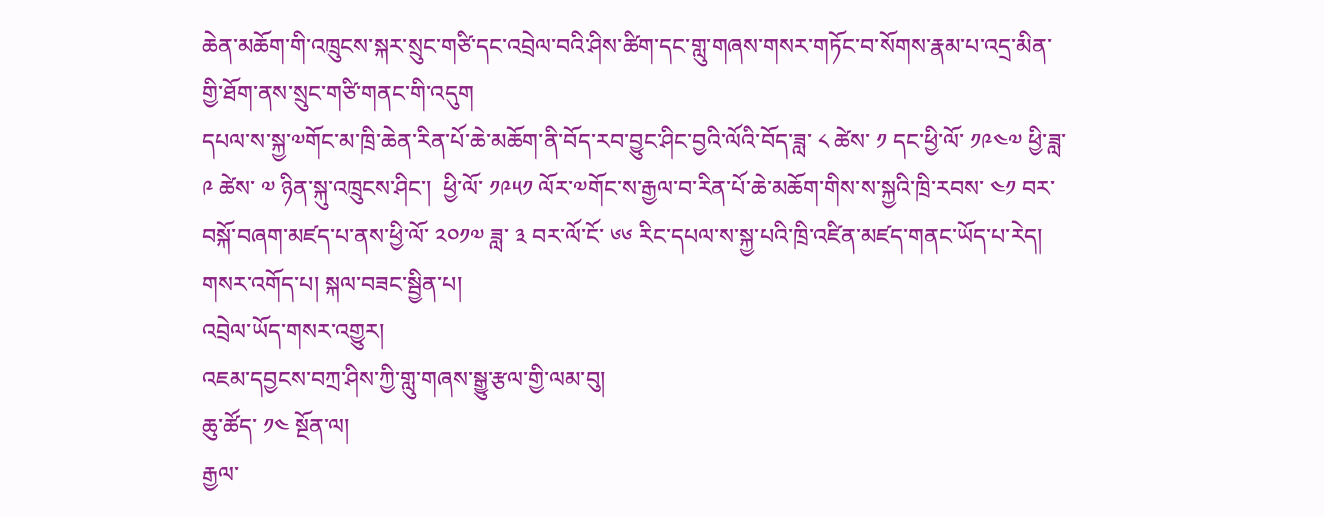ཆེན་མཆོག་གི་འཁྲུངས་སྐར་སྲུང་གཙི་དང་འབྲེལ་བའི་ཤིས་ཚིག་དང་གླུ་གཞས་གསར་གཏོང་བ་སོགས་རྣམ་པ་འདྲ་མིན་གྱི་ཐོག་ནས་སྲུང་གཙི་གནང་གི་འདུག
དཔལ་ས་སྐྱ་༧གོང་མ་ཁྲི་ཆེན་རིན་པོ་ཆེ་མཆོག་ནི་བོད་རབ་བྱུང་ཤིང་བྱའི་ལོའི་བོད་ཟླ་ ༨ ཚེས་ ༡ དང་ཕྱི་ལོ་ ༡༩༤༧ ཕྱི་ཟླ་ ༩ ཚེས་ ༧ ཉིན་སྐུ་འཁྲུངས་ཤིང་།  ཕྱི་ལོ་ ༡༩༥༡ ལོར་༧གོང་ས་རྒྱལ་བ་རིན་པོ་ཆེ་མཆོག་གིས་ས་སྐྱའི་ཁྲི་རབས་ ༤༡ བར་བསྐོ་བཞག་མཛད་པ་ནས་ཕྱི་ལོ་ ༢༠༡༧ ཟླ་ ༣ བར་ལོ་ངོ་ ༦༦ རིང་དཔལ་ས་སྐྱ་པའི་ཁྲི་འཛིན་མཛད་གནང་ཡོད་པ་རེད།
གསར་འགོད་པ། སྐལ་བཟང་སྦྱིན་པ།
འབྲེལ་ཡོད་གསར་འགྱུར།
འཇམ་དབྱངས་བཀྲ་ཤིས་ཀྱི་གླུ་གཞས་སྒྱུ་རྩལ་གྱི་ལམ་བུ།
ཆུ་ཚོད་ ༡༤ སྔོན་ལ།
རྒྱལ་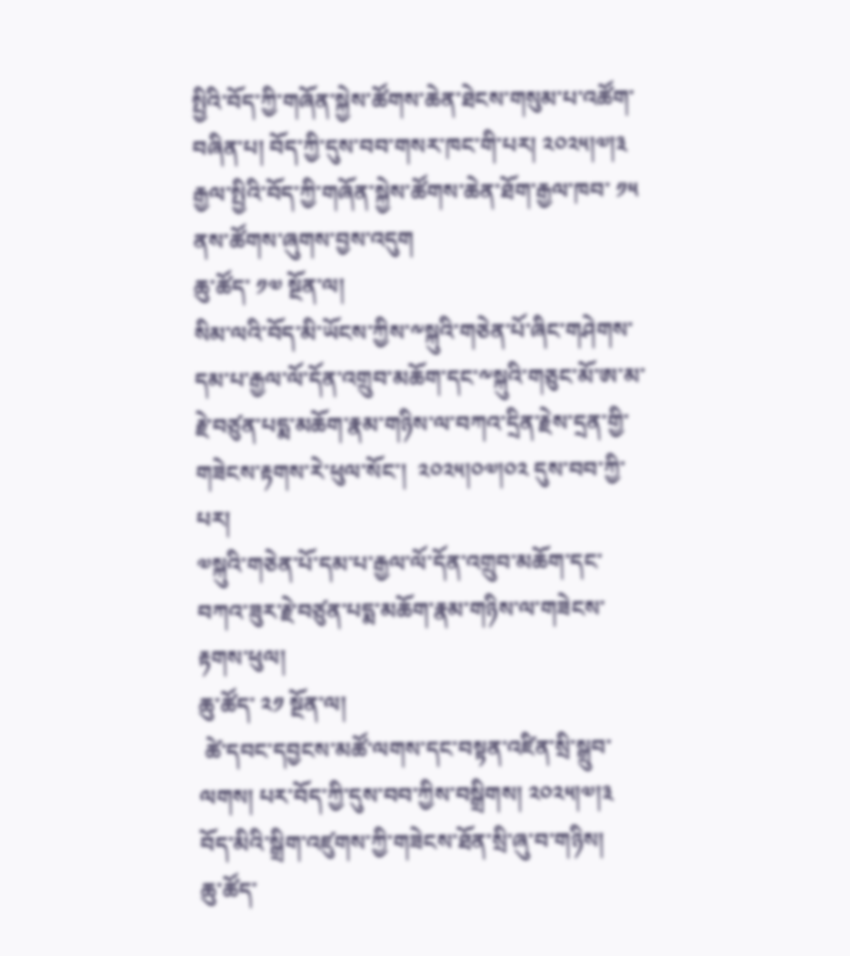སྤྱིའི་བོད་ཀྱི་གཞོན་སྐྱེས་ཚོགས་ཆེན་ཐེངས་གསུམ་པ་འཚོག་བཞིན་པ། བོད་ཀྱི་དུས་བབ་གསར་ཁང་གི་པར། ༢༠༢༥།༧།༣
རྒྱལ་སྤྱིའི་བོད་ཀྱི་གཞོན་སྐྱེས་ཚོགས་ཆེན་ཐོག་རྒྱལ་ཁབ་ ༡༥ ནས་ཚོགས་ཞུགས་བྱས་འདུག
ཆུ་ཚོད་ ༡༧ སྔོན་ལ།
སིམ་ལའི་བོད་མི་ཡོངས་ཀྱིས་༸སྐུའི་གཅེན་པོ་ཞིང་གཤེགས་དམ་པ་རྒྱལ་ལོ་དོན་འགྲུབ་མཆོག་དང་༸སྐུའི་གཅུང་མོ་ཨ་མ་རྗེ་བཙུན་པདྨ་མཆོག་རྣམ་གཉིས་ལ་བཀའ་དྲིན་རྗེས་དྲན་གྱི་གཟེངས་རྟགས་རེ་ཕུལ་སོང་།  ༢༠༢༥།༠༧།༠༢ དུས་བབ་ཀྱི་པར།
༧སྐུའི་གཅེན་པོ་དམ་པ་རྒྱལ་ལོ་དོན་འགྲུབ་མཆོག་དང་བཀའ་ཟུར་རྗེ་བཙུན་པདྨ་མཆོག་རྣམ་གཉིས་ལ་གཟེངས་རྟགས་ཕུལ།
ཆུ་ཚོད་ ༢༡ སྔོན་ལ།
 ཚེ་དབང་དབྱངས་མཚོ་ལགས་དང་བསྟན་འཛིན་སྲི་སྒྲུབ་ལགས། པར་བོད་ཀྱི་དུས་བབ་ཀྱིས་བསྒྲིགས། ༢༠༢༥།༧།༣
བོད་མིའི་སྒྲིག་འཛུགས་ཀྱི་གཟེངས་ཐོན་སྲི་ཞུ་བ་གཉིས།
ཆུ་ཚོད་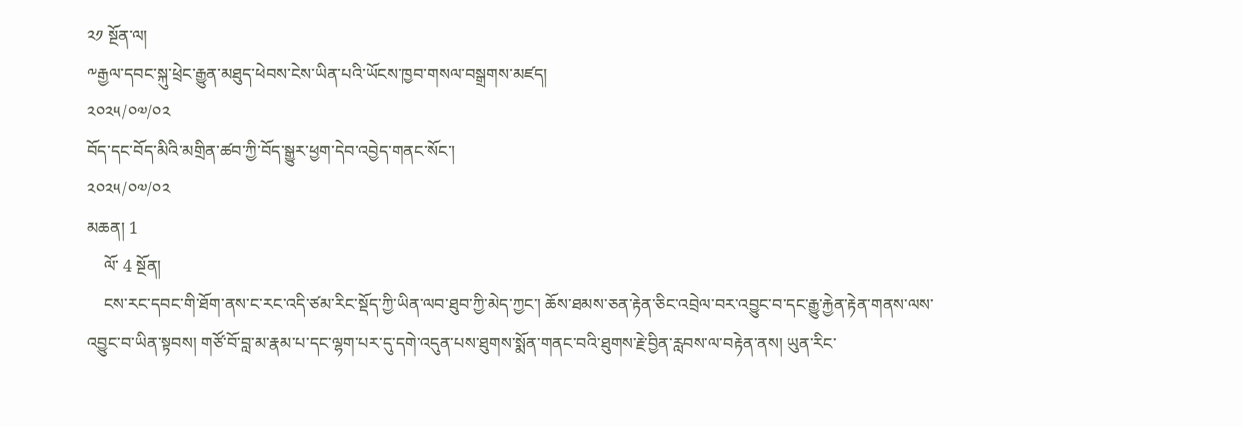༢༡ སྔོན་ལ།
༸རྒྱལ་དབང་སྐུ་ཕྲེང་རྒྱུན་མཐུད་ཕེབས་ངེས་ཡིན་པའི་ཡོངས་ཁྱབ་གསལ་བསྒྲགས་མཛད།
༢༠༢༥/༠༧/༠༢
བོད་དང་བོད་མིའི་མགྲིན་ཚབ་ཀྱི་བོད་སྒྱུར་ཕྱག་དེབ་འབྱེད་གནང་སོང་།
༢༠༢༥/༠༧/༠༢
མཆན། 1
    ལོ་ 4 སྔོན།
    ངས་རང་དབང་གི་ཐོག་ནས་ང་རང་འདི་ཙམ་རིང་སྡོད་ཀྱི་ཡིན་ལབ་ཐུབ་ཀྱི་མེད་ཀྱང་། ཆོས་ཐམས་ཅན་རྟེན་ཅིང་འབྲེལ་བར་འབྱུང་བ་དང་རྒྱུ་རྐྱེན་རྟེན་གནས་ལས་འབྱུང་བ་ཡིན་སྟབས། གཙོ་བོ་བླ་མ་རྣམ་པ་དང་ལྷག་པར་དུ་དགེ་འདུན་པས་ཐུགས་སྨོན་གནང་བའི་ཐུགས་རྗེ་བྱིན་རླབས་ལ་བརྟེན་ནས། ཡུན་རིང་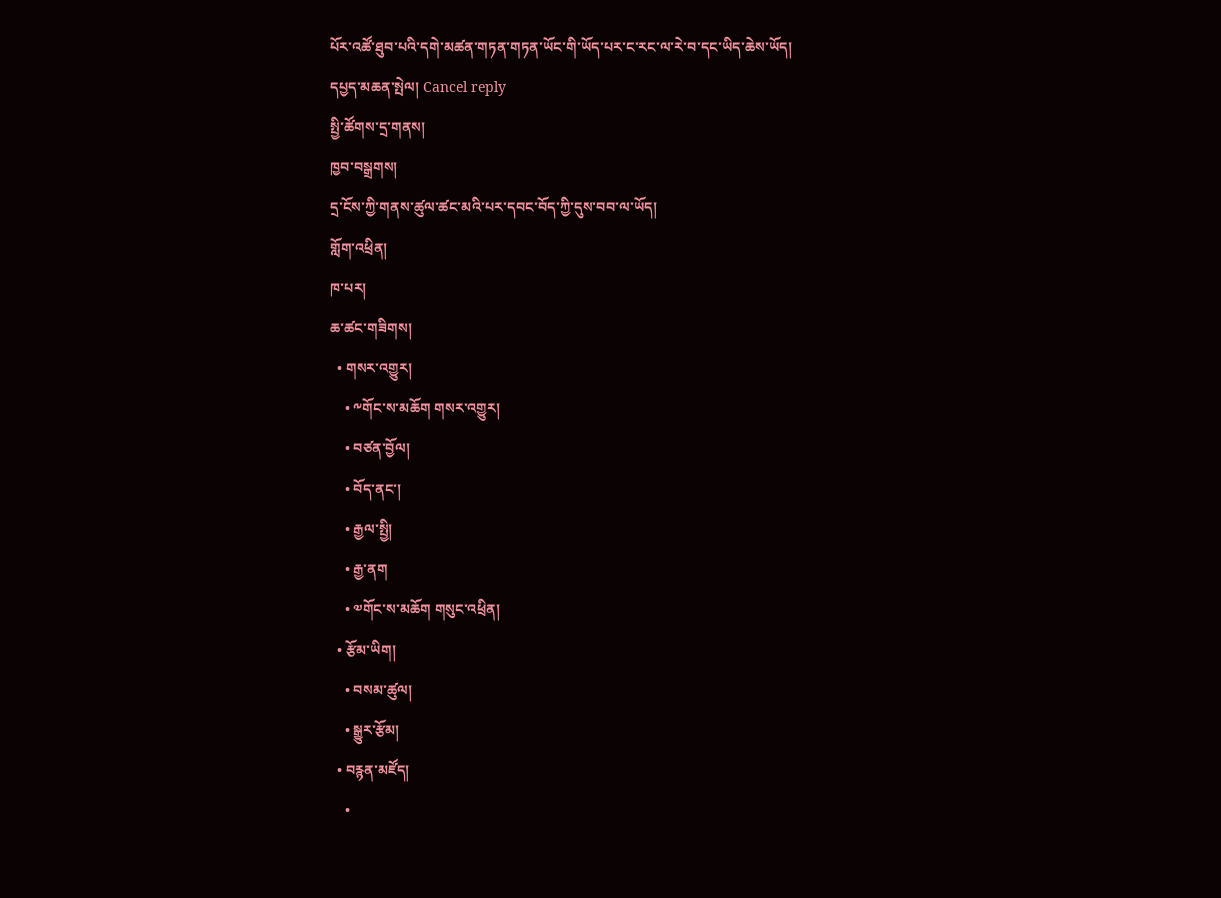པོར་འཚོ་ཐུབ་པའི་དགེ་མཚན་གཏན་གཏན་ཡོང་གི་ཡོད་པར་ང་རང་ལ་རེ་བ་དང་ཡིད་ཆེས་ཡོད།
དཔྱད་མཆན་སྤེལ། Cancel reply
སྤྱི་ཚོགས་དྲ་གནས།
ཁྱབ་བསྒྲགས།
དྲ་ངོས་ཀྱི་གནས་ཚུལ་ཚང་མའི་པར་དབང་བོད་ཀྱི་དུས་བབ་ལ་ཡོད།
གློག་འཕྲིན།
ཁ་པར།
ཆ་ཚང་གཟིགས།
  • གསར་འགྱུར།
    • ༸གོང་ས་མཆོག གསར་འགྱུར།
    • བཙན་བྱོལ།
    • བོད་ནང་།
    • རྒྱལ་སྤྱི།
    • རྒྱ་ནག
    • ༧གོང་ས་མཆོག གསུང་འཕྲིན།
  • རྩོམ་ཡིག།
    • བསམ་ཚུལ།
    • སྒྱུར་རྩོམ།
  • བརྙན་མཛོད།
    •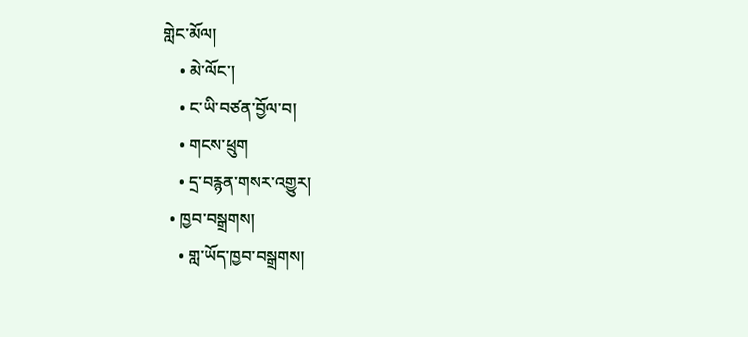གླེང་མོལ།
    • མེ་ལོང་།
    • ང་ཡི་བཙན་བྱོལ་བ།
    • གངས་ཕྲུག
    • དྲ་བརྙན་གསར་འགྱུར།
  • ཁྱབ་བསྒྲགས།
    • གླ་ཡོད་ཁྱབ་བསྒྲགས།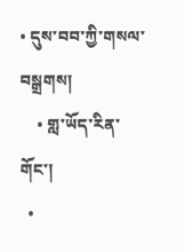• དུས་བབ་ཀྱི་གསལ་བསྒྲགས།
    • གླ་ཡོད་རིན་གོང་།
  •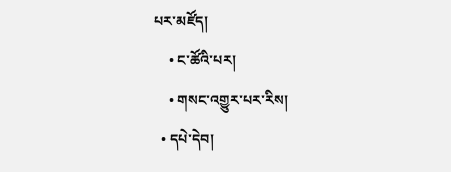པར་མཛོད།
    • ང་ཚོའི་པར།
    • གསང་འགྱུར་པར་རིས།
  • དཔེ་དེབ།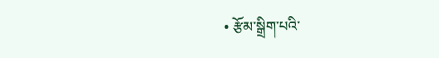• རྩོམ་སྒྲིག་པའི་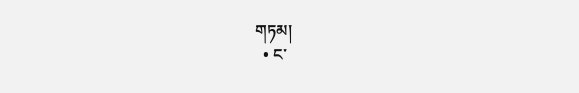གཏམ།
  • ང་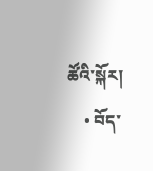ཚོའི་སྐོར།
    • བོད་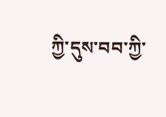ཀྱི་དུས་བབ་ཀྱི་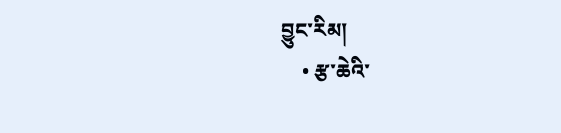བྱུང་རིམ།
    • རྩ་ཆེའི་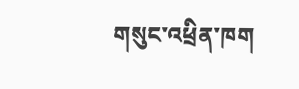གསུང་འཕྲིན་ཁག